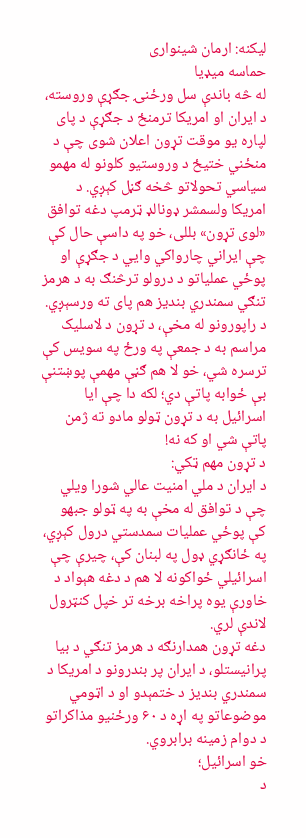لیکنه: ارمان شینواری
حماسه میډیا
له څه باندې سل ورځنۍ جګړې وروسته، د ایران او امریکا ترمنځ د جګړې د پای لپاره یو موقت تړون اعلان شوی چې د منځني ختیځ د وروستیو کلونو له مهمو سیاسي تحولاتو څخه ګڼل کېږي. د امریکا ولسمشر ډونالډ ټرمپ دغه توافق «لوی تړون» بللی، خو په داسې حال کې چې ایراني چارواکي وایي د جګړې او پوځي عملیاتو د درولو ترڅنګ به د هرمز تنګي سمندري بندیز هم پای ته ورسېږي.
د راپورونو له مخې، د تړون د لاسلیک مراسم به د جمعې په ورځ په سویس کې ترسره شي، خو لا هم ګڼې مهمې پوښتنې بې ځوابه پاتې دي؛ لکه دا چې ایا اسرائیل به د تړون ټولو مادو ته ژمن پاتې شي او که نه!
د تړون مهم ټکي:
د ایران د ملي امنیت عالي شورا ویلي چې د توافق له مخې به په ټولو جبهو کې پوځي عملیات سمدستي درول کېږي، په ځانګړي ډول په لبنان کې، چیرې چې اسرائیلي ځواکونه لا هم د دغه هېواد د خاورې یوه پراخه برخه تر خپل کنټرول لاندې لري.
دغه تړون همدارنګه د هرمز تنګي د بیا پرانیستلو، د ایران پر بندرونو د امریکا د سمندري بندیز د ختمېدو او د اټومي موضوعاتو په اړه د ۶۰ ورځنیو مذاکراتو د دوام زمینه برابروي.
خو اسرائیل؛
د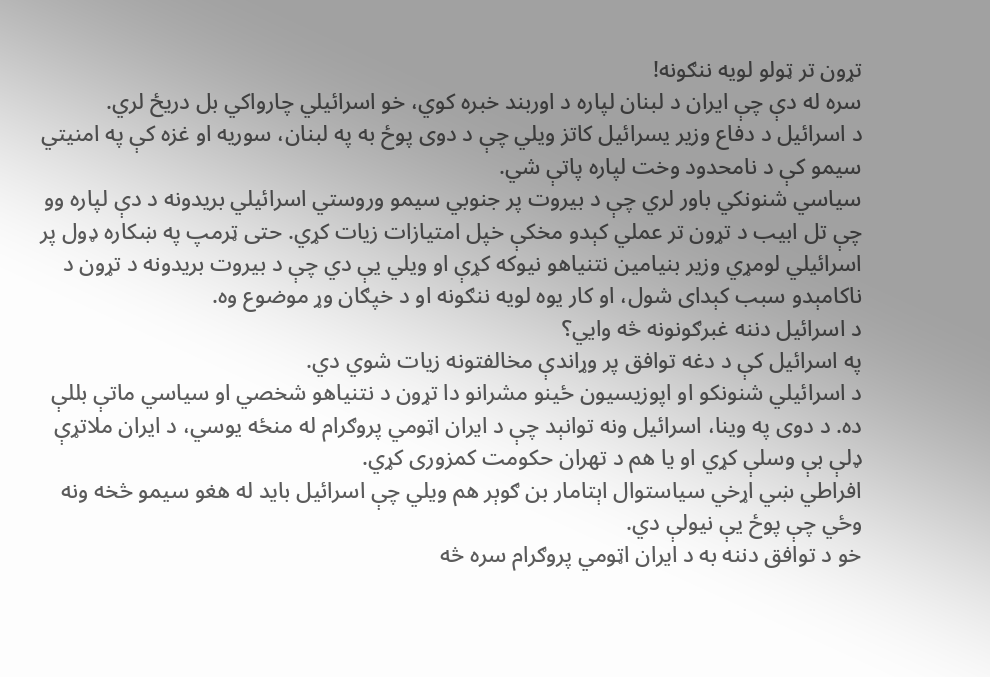تړون تر ټولو لویه ننګونه!
سره له دې چې ایران د لبنان لپاره د اوربند خبره کوي، خو اسرائیلي چارواکي بل دریځ لري.
د اسرائیل د دفاع وزیر یسرائیل کاتز ویلي چې د دوی پوځ به په لبنان، سوریه او غزه کې په امنیتي سیمو کې د نامحدود وخت لپاره پاتې شي.
سیاسي شنونکي باور لري چې د بیروت پر جنوبي سیمو وروستي اسرائیلي بریدونه د دې لپاره وو چې تل ابیب د تړون تر عملي کېدو مخکې خپل امتیازات زیات کړي. حتی ټرمپ په ښکاره ډول پر اسرائیلي لومړي وزیر بنیامین نتنیاهو نیوکه کړې او ویلي یې دي چې د بیروت بریدونه د تړون د ناکامېدو سبب کېدای شول، او کار یوه لویه ننګونه او د خپګان وړ موضوع وه.
د اسرائیل دننه غبرګونونه څه وایي؟
په اسرائیل کې د دغه توافق پر وړاندې مخالفتونه زیات شوي دي.
د اسرائیلي شنونکو او اپوزیسیون ځینو مشرانو دا تړون د نتنیاهو شخصي او سیاسي ماتې بللې ده. د دوی په وینا، اسرائیل ونه توانېد چې د ایران اټومي پروګرام له منځه یوسي، د ایران ملاتړې ډلې بې وسلې کړي او یا هم د تهران حکومت کمزوری کړي.
افراطي ښي اړخي سیاستوال اېتامار بن ګوېر هم ویلي چې اسرائیل باید له هغو سیمو څخه ونه وځي چې پوځ یې نیولې دي.
خو د توافق دننه به د ایران اټومي پروګرام سره څه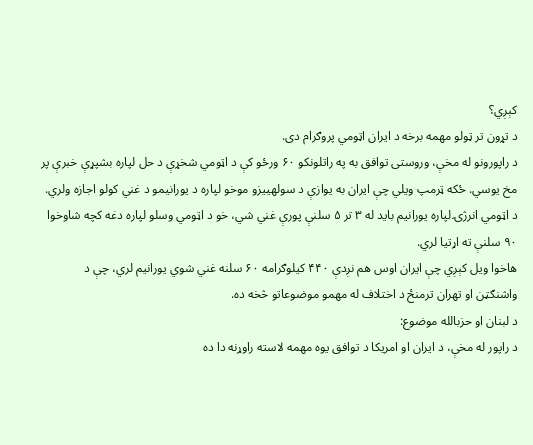کېږي؟
د تړون تر ټولو مهمه برخه د ایران اټومي پروګرام دی.
د راپورونو له مخې، وروستی توافق به په راتلونکو ۶۰ ورځو کې د اټومي شخړې د حل لپاره بشپړې خبرې پر مخ یوسي. ځکه ټرمپ ویلي چې ایران به یوازې د سولهییزو موخو لپاره د یورانیمو د غني کولو اجازه ولري. د اټومي انرژۍ لپاره یورانیم باید له ۳ تر ۵ سلنې پورې غني شي، خو د اټومي وسلو لپاره دغه کچه شاوخوا ۹۰ سلنې ته اړتیا لري.
هاخوا ویل کېږي چې ایران اوس هم نږدې ۴۴۰ کیلوګرامه ۶۰ سلنه غني شوي یورانیم لري، چې د واشنګټن او تهران ترمنځ د اختلاف له مهمو موضوعاتو څخه ده.
د لبنان او حزبالله موضوع:
د راپور له مخې، د ایران او امریکا د توافق یوه مهمه لاسته راوړنه دا ده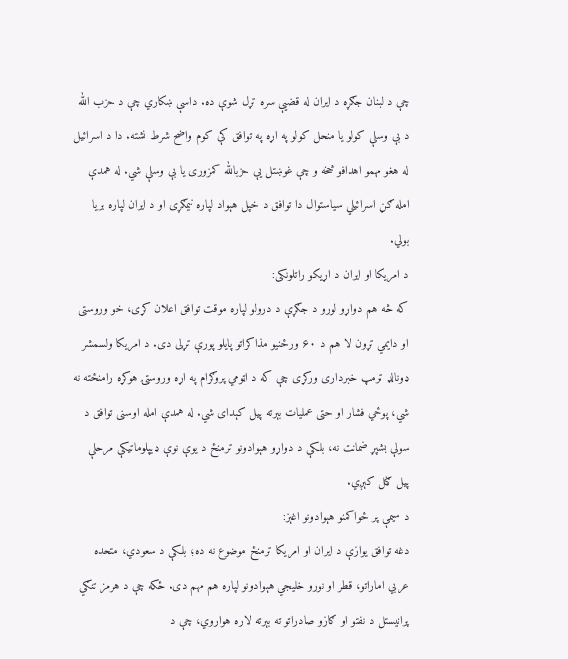چې د لبنان جګړه د ایران له قضیې سره تړل شوې ده. داسې ښکاري چې د حزب الله د بې وسلې کولو یا منحل کولو په اړه په توافق کې کوم واضح شرط نشته. دا د اسرائیل له هغو مهمو اهدافو څخه و چې غوښتل یې حزبالله کمزوری یا بې وسلې شي. له همدې امله ګڼ اسرائیلي سیاستوال دا توافق د خپل هېواد لپاره نیمګړی او د ایران لپاره بریا بولي.
د امریکا او ایران د اړیکو راتلونکی:
که څه هم دواړو لورو د جګړې د درولو لپاره موقت توافق اعلان کړی، خو وروستی او دایمي تړون لا هم د ۶۰ ورځنیو مذاکراتو پایلو پورې تړلی دی. د امریکا ولسمشر ډونالډ ټرمپ خبرداری ورکړی چې که د اټومي پروګرام په اړه وروستۍ هوکړه رامنځته نه شي، پوځي فشار او حتی عملیات بېرته پیل کېدای شي. له همدې امله اوسنی توافق د سولې بشپړ ضمانت نه، بلکې د دواړو هېوادونو ترمنځ د یوې نوې ډیپلوماتیکې مرحلې پیل ګڼل کېږي.
د سیمې پر ځواکمنو هېوادونو اغېز:
دغه توافق یوازې د ایران او امریکا ترمنځ موضوع نه ده؛ بلکې د سعودي، متحده عربي اماراتو، قطر او نورو خلیجي هېوادونو لپاره هم مهم دی. ځکه چې د هرمز تنګي پرانیستل د نفتو او ګازو صادراتو ته بېرته لاره هواروي، چې د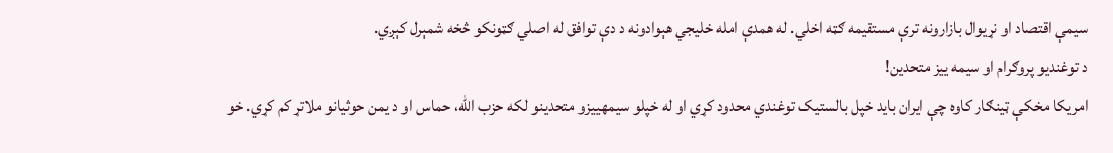سیمې اقتصاد او نړیوال بازارونه ترې مستقیمه ګټه اخلي. له همدې امله خلیجي هېوادونه د دې توافق له اصلي ګټونکو څخه شمېرل کېږي.
د توغندیو پروګرام او سیمه ییز متحدین!
امریکا مخکې ټینګار کاوه چې ایران باید خپل بالستیک توغندي محدود کړي او له خپلو سیمهییزو متحدینو لکه حزب الله، حماس او د یمن حوثیانو ملاتړ کم کړي. خو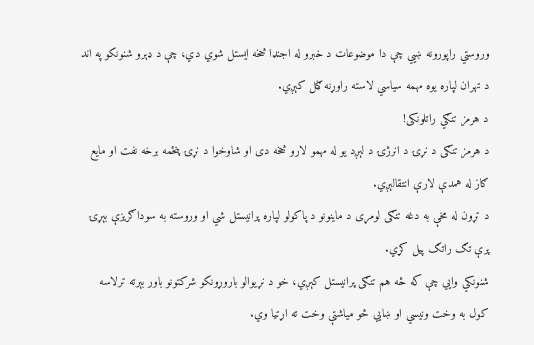وروستي راپورونه ښيي چې دا موضوعات د خبرو له اجنډا څخه ایستل شوي دي، چې د ډېرو شنونکو په اند د تهران لپاره یوه مهمه سیاسي لاسته راوړنه ګڼل کېږي.
د هرمز تنګي راتلونکی!
د هرمز تنګی د نړۍ د انرژۍ د لېږد یو له مهمو لارو څخه دی او شاوخوا د نړۍ پنځمه برخه نفت او مایع ګاز له همدې لارې انتقالېږي.
د تړون له مخې به دغه تنګی لومړی د ماینونو د پاکولو لپاره پرانیستل شي او وروسته به سوداګریزې بېړۍ پرې تګ راتګ پیل کړي.
شنونکي وایي چې که څه هم تنګی پرانیستل کېږي، خو د نړیوالو باروړونکو شرکتونو باور بېرته ترلاسه کول به وخت ونیسي او ښایي څو میاشتې وخت ته اړتیا وي.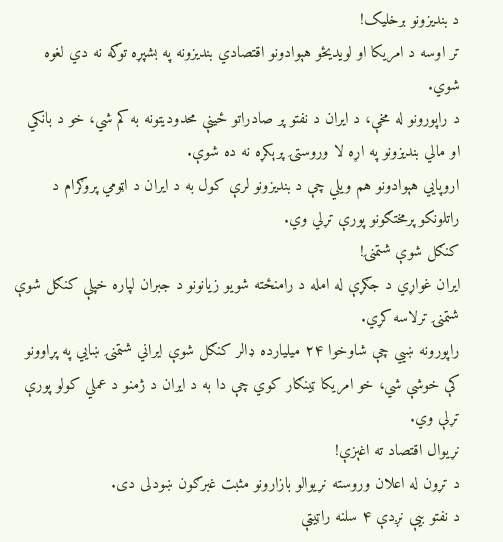د بندیزونو برخلیک!
تر اوسه د امریکا او لویدیځو هېوادونو اقتصادي بندیزونه په بشپړه توګه نه دي لغوه شوي.
د راپورونو له مخې، د ایران د نفتو پر صادراتو ځینې محدودیتونه به کم شي، خو د بانکي او مالي بندیزونو په اړه لا وروستۍ پرېکړه نه ده شوې.
اروپايي هېوادونو هم ویلي چې د بندیزونو لرې کول به د ایران د اټومي پروګرام د راتلونکو پرمختګونو پورې تړلي وي.
کنګل شوې شتمنۍ!
ایران غواړي د جګړې له امله د رامنځته شویو زیانونو د جبران لپاره خپلې کنګل شوې شتمنۍ ترلاسه کړي.
راپورونه ښيي چې شاوخوا ۲۴ میلیارده ډالر کنګل شوې ایراني شتمنۍ ښایي په پړاوونو کې خوشې شي، خو امریکا ټینګار کوي چې دا به د ایران د ژمنو د عملي کولو پورې تړلې وي.
نړیوال اقتصاد ته اغېزې!
د تړون له اعلان وروسته نړیوالو بازارونو مثبت غبرګون ښودلی دی.
د نفتو بیې نږدې ۴ سلنه راټیټې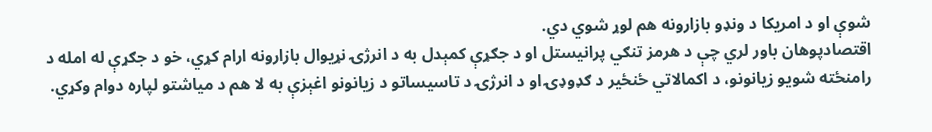شوې او د امریکا د ونډو بازارونه هم لوړ شوي دي.
اقتصادپوهان باور لري چې د هرمز تنګي پرانیستل او د جګړې کمېدل به د انرژۍ نړیوال بازارونه ارام کړي، خو د جګړې له امله د رامنځته شویو زیانونو، د اکمالاتي ځنځیر د ګډوډۍ او د انرژۍ د تاسیساتو د زیانونو اغېزې به لا هم د میاشتو لپاره دوام وکړي.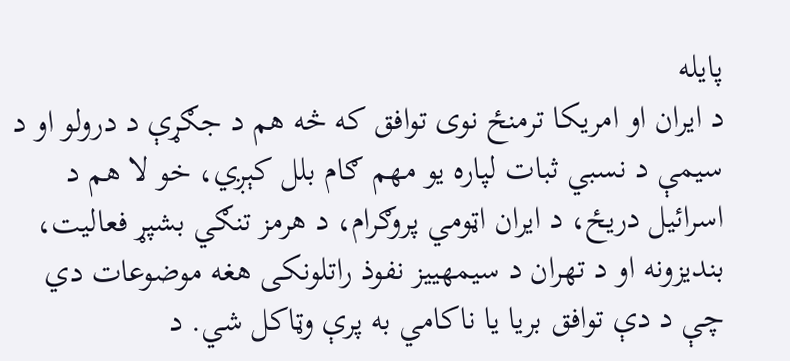پایله
د ایران او امریکا ترمنځ نوی توافق که څه هم د جګړې د درولو او د سیمې د نسبي ثبات لپاره یو مهم ګام بلل کېږي، خو لا هم د اسرائیل دریځ، د ایران اټومي پروګرام، د هرمز تنګي بشپړ فعالیت، بندیزونه او د تهران د سیمهییز نفوذ راتلونکی هغه موضوعات دي چې د دې توافق بریا یا ناکامي به پرې وټاکل شي. د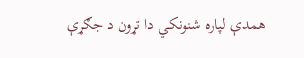همدې لپاره شنونکي دا تړون د جګړې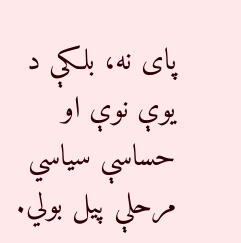پای نه، بلکې د یوې نوې او حساسې سیاسي مرحلې پیل بولي.